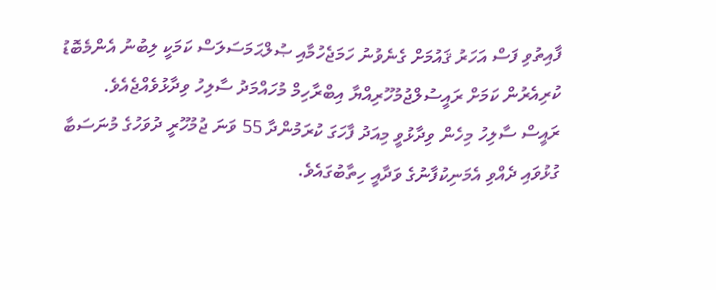ފާއިތުވި ފަސް އަހަރު ޤައުމަށް ގެނެވުނު ހަމަޖެހުމާއި ޞުލްޙަމަސަލަސް ކަމަކީ ލިބުނު އެންމެބޮޑު ކުރިއެރުން ކަމަށް ރައީސުލްޖުމުހޫރިއްޔާ އިބްރާހިމް މުހައްމަދު ސާލިހު ވިދާޅުވެއްޖެއެވެ.
ރައީސް ސާލިހު މިހެން ވިދާޅުވީ މިއަދު ފާހަގަ ކުރަމުންދާ 55 ވަނަ ޖުމުހޫރީ ދުވަހުގެ މުނަސަބާ ގުޅުވައި ދެއްވި އެމަނިކުފާނުގެ ވަދާއީ ހިތާބުގައެވެ.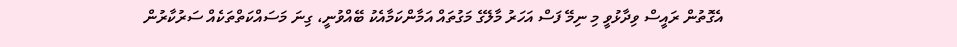އެގޮތުން ރައީސް ވިދާޅުވީ މި ނިމޭ ފަސް އަހަރު މާލޭގެ މަގުތައް އަމާންކަމާއެކު ބޭއްވުނީ، ގިނަ މަސައްކަތްތަކެއް ސަރުކާރުން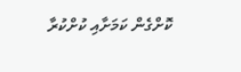ކޮށްގެން ކަމަށާއި ކުށްކުރާ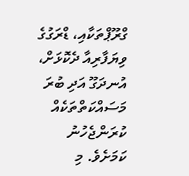ގްރޫޕްތަކާއި، ޑްރަގުގެ ވިޔަފާރިއާ ދެކޮޅަށް، އުނދަގޫ އަދި ބުރަ މަސައްކަތްތަކެއް ކުރަންޖެހުނު ކަމަށެވެ. މި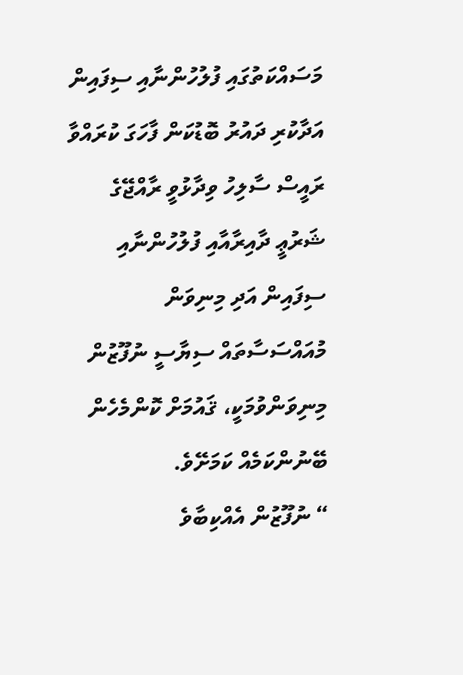މަސައްކަތުގައި ފުލުހުންނާއި ސިފައިން އަދާކުރި ދައުރު ބޮޑުކަން ފާހަގަ ކުރައްވާ ރައީސް ސާލިހު ވިދާޅުވީ ރާއްޖޭގެ ޝަރުޢީ ދާއިރާއާއި ފުލުހުންނާއި ސިފައިން އަދި މިނިވަން މުއައްސަސާތައް ސިޔާސީ ނުފޫޒުން މިނިވަންވުމަކީ، ޤައުމަށް ކޮންމެހެން ބޭނުންކަމެއް ކަމަށޭވެ.
“ ނުފޫޒުން އެއްކިބާވެ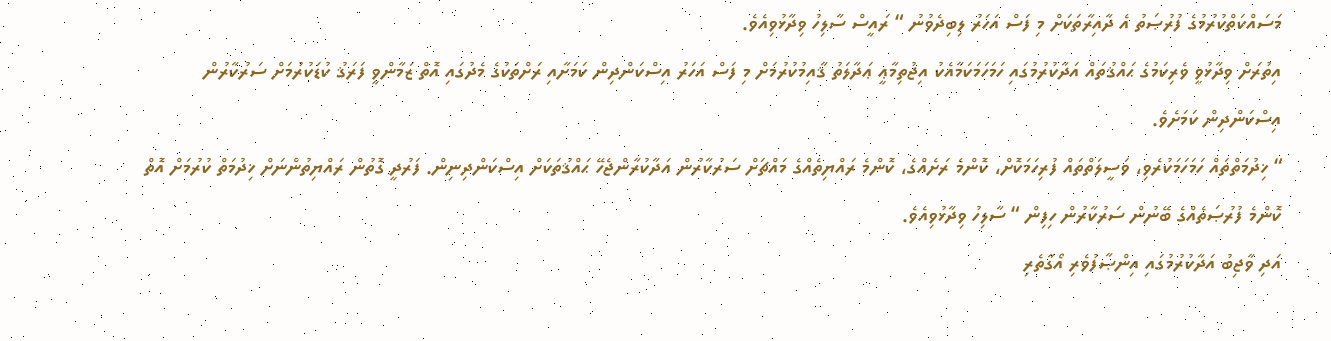މަސައްކަތްކުރުމުގެ ފުރުޞަތު އެ ދާއިރާތަކަށް މި ފަސް އަހަރު ލިބިދެވުނު “ ރައީސް ސާލިހު ވިދާޅުވިއެވެ.
އިތުރަށް ވިދާޅުވީ ވެރިކަމުގެ ޙައްޤުތައް އަދާކުރުމުގައި ހަމަހަމަކަމާއެކު އިޖުތިމާޢީ ޢަދާލަތު ޤާއިމުކުރުމަށް މި ފަސް އަހަރު އިސްކަންދިން ކަމަށާއި ރަށްތަކުގެ މެދުގައި އޮތް ޒަމާންވީ ފަރަޤު ކުޑަކުރުމަށް ސަރުކާރުން އިސްކަންދިން ކަމަށެވެ.
“ ޚިދުމަތްތައް ހަމަހަމަކުރެވި، ވަސީލަތްތައް ފުރިހަމަކޮށް، ކޮންމެ ރަށެއްގެ، ކޮންމެ ރައްޔިތެއްގެ މައްޗަށް ސަރުކާރުން އަދާކުރާންޖެހޭ ޙައްޤުތަކަށް އިސްކަންދިނިން. ފަރުދީ ގޮތުން ރައްޔިތުންނަށް ޚިދުމަތް ކުރުމަށް އޮތް ކޮންމެ ފުރުޞަތެއްގެ ބޭނުން ސަރުކާރުން ހިފިން “ ސާލިހު ވިދާޅުވިއެވެ.
އަދި ވާޖިބު އަދާކުރުމުގައި އިންޞާފުވެރި އޯގާތެރި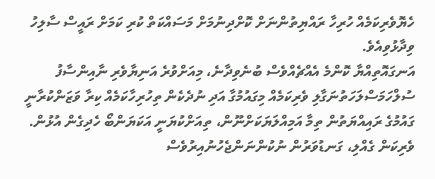ހެޔޮވެރިކަމެއް ހުރިހާ ރައްޔިތުންނަށް ކޮށްދިނުމަށް މަސައްކަތް ކުރި ކަމަށް ރައީސް ސާލިހު ވިދާޅުވިއެވެ.
އަނގައޮތިއްޔާ ކޮންމެ އެއްޗެއްވެސް ބުނެވިދާނެ، މިއަށްވުރެ އަނިޔާވެރި ނާއިންސާފު ސުލްހަމަސްލަހަތުނަގާލި ވެރިކަމެއް މިގައުމުގާ އަދި ނުދެކެން ތިހުރިހާކަމެއް ކިރާ ވަޒަންކުރާނީ ގައުމުގެ ރައިއްޔަތުން ތިމާ އަމިއްލަޔަކަށްނޫން، ތިއަށްކުޔަނީ އަކަޔަންބޯ ހެދިގެން އުޅުން.
ވެރިކަން ގެއްލި، ގަނޑުވަރުން ނުކުންނަންޖެހުނުއިރުވެސް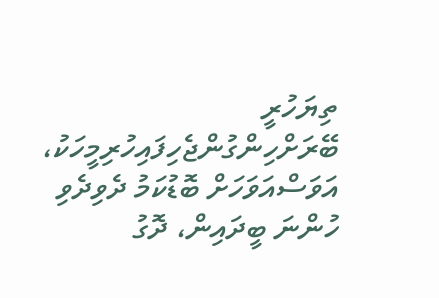ތިޔަހުރީ ބޭރަށްހިންގުންޖެހިފައިހުރިމީހަކު، އަވަސްއަވަހަށް ބޮޑުކަމު ދެވިދެވި ހުންނަ ބީދައިން، ދޮގު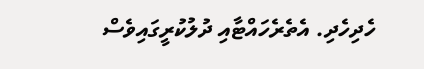ހެދިހެދި. އެތެރެހައްޓާއި ދުލުކުރީގައިވެސް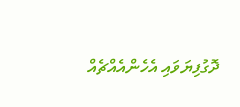ދޮގުފިޔަވައި އެހެންއެއްޗެއް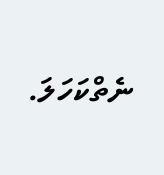ނެތްކަހަލަ.